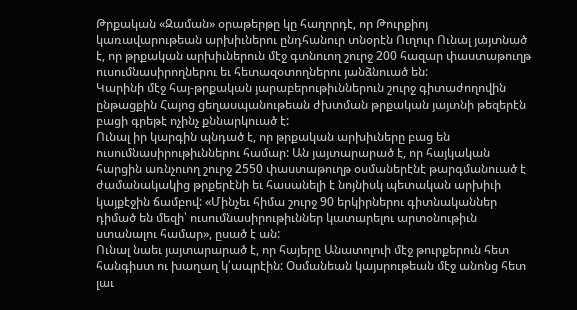Թրքական «Զաման» օրաթերթը կը հաղորդէ, որ Թուրքիոյ կառավարութեան արխիւներու ընդհանուր տնօրէն Ուղուր Ունալ յայտնած է, որ թրքական արխիւներուն մէջ գտնուող շուրջ 200 հազար փաստաթուղթ ուսումնասիրողներու եւ հետազօտողներու յանձնուած են:
Կարինի մէջ հայ-թրքական յարաբերութիւններուն շուրջ գիտաժողովին ընթացքին Հայոց ցեղասպանութեան ժխտման թրքական յայտնի թեզերէն բացի գրեթէ ոչինչ քննարկուած է:
Ունալ իր կարգին պնդած է, որ թրքական արխիւները բաց են ուսումնասիրութիւններու համար: Ան յայտարարած է, որ հայկական հարցին առնչուող շուրջ 2550 փաստաթուղթ օսմաներէնէ թարգմանուած է ժամանակակից թրքերէնի եւ հասանելի է նոյնիսկ պետական արխիւի կայքէջին ճամբով: «Մինչեւ հիմա շուրջ 90 երկիրներու գիտնականներ դիմած են մեզի՝ ուսումնասիրութիւններ կատարելու արտօնութիւն ստանալու համար», ըսած է ան:
Ունալ նաեւ յայտարարած է, որ հայերը Անատոլուի մէջ թուրքերուն հետ հանգիստ ու խաղաղ կ՛ապրէին: Օսմանեան կայսրութեան մէջ անոնց հետ լաւ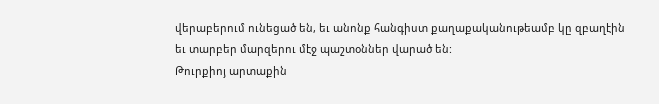վերաբերում ունեցած են, եւ անոնք հանգիստ քաղաքականութեամբ կը զբաղէին եւ տարբեր մարզերու մէջ պաշտօններ վարած են:
Թուրքիոյ արտաքին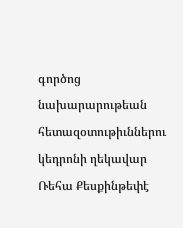գործոց նախարարութեան հետազօտութիւններու կեդրոնի ղեկավար Ռեհա Քեսքինթեփէ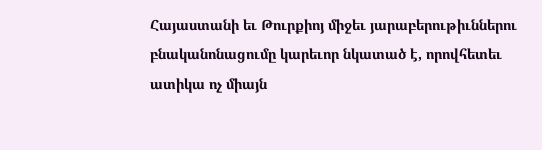Հայաստանի եւ Թուրքիոյ միջեւ յարաբերութիւններու բնականոնացումը կարեւոր նկատած է, որովհետեւ ատիկա ոչ միայն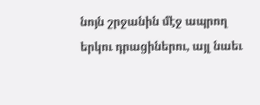նոյն շրջանին մէջ ապրող երկու դրացիներու, այլ նաեւ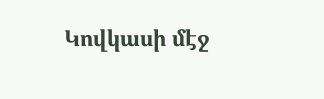Կովկասի մէջ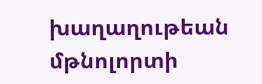խաղաղութեան մթնոլորտի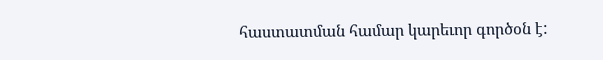հաստատման համար կարեւոր գործօն է: